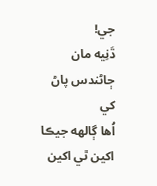جي!
ڌَنِيه مان ڄاڻندس پاڻ کي
اُها ڳالهه جيڪا اکين ٿي اکين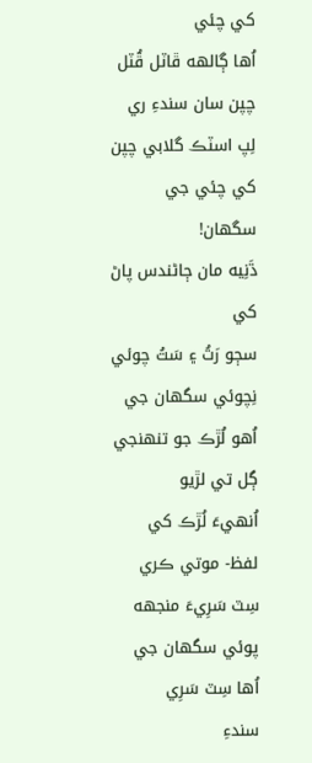کي چئي
اُها ڳالهه ڦاٽل ڦُٽل
چپن سان سندءِ ري لِپ اسٽڪ گلابي چپن کي چئي جي سگهان!
ڌَنِيه مان ڄاڻندس پاڻ کي
سڄو رَتُ ۽ سَتُ چوئي نِچوئي سگهان جي
اُهو لُڙڪ جو تنهنجي ڳل تي لڙيو
اُنهيءَ لُڙڪ کي لفظ- موتي ڪري
سِٽ سَرِيءَ منجهه پوئي سگهان جي
اُها سِٽ سَرِي
سندءِ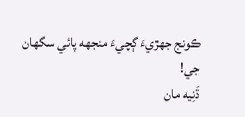ڪونج جهڙيءَ ڳچيءَ منجهه پائي سگهان جي!
ڌَنِيه مان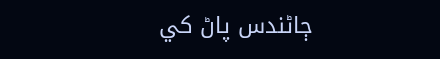ڄاڻندس پاڻ کي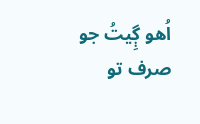اُهو ڳِيتُ جو صرف تو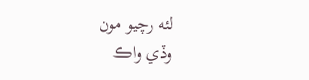لئه رچيو مون
وڏي واڪ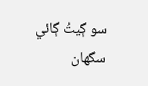سو ڳيتُ ڳائي سگهان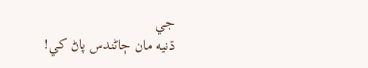جي
ڌنيه مان ڄاڻندس پاڻ کي!